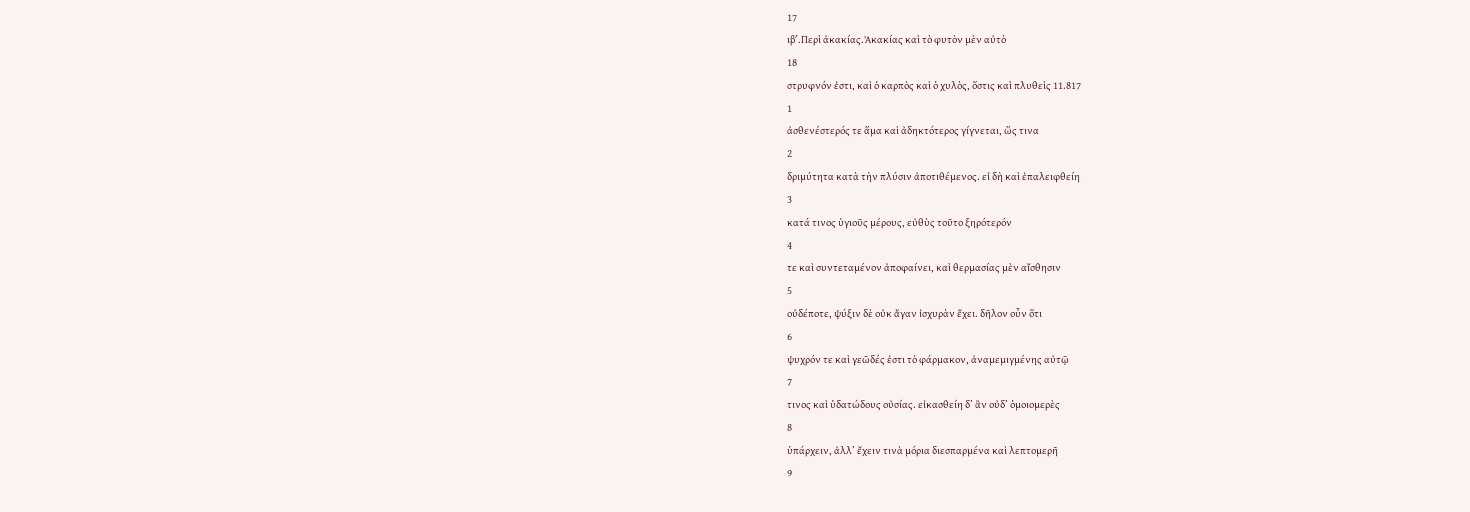17
ιβʹ.Περὶ ἀκακίας.Ἀκακίας καὶ τὸ φυτὸν μὲν αὐτὸ
18
στρυφνόν ἐστι, καὶ ὁ καρπὸς καὶ ὁ χυλὸς, ὅστις καὶ πλυθεὶς 11.817
1
ἀσθενέστερός τε ἅμα καὶ ἀδηκτότερος γίγνεται, ὥς τινα
2
δριμύτητα κατὰ τὴν πλύσιν ἀποτιθέμενος. εἰ δὴ καὶ ἐπαλειφθείη
3
κατά τινος ὑγιοῦς μέρους, εὐθὺς τοῦτο ξηρότερόν
4
τε καὶ συντεταμένον ἀποφαίνει, καὶ θερμασίας μὲν αἴσθησιν
5
οὐδέποτε, ψύξιν δὲ οὐκ ἄγαν ἰσχυρὰν ἔχει. δῆλον οὖν ὅτι
6
ψυχρόν τε καὶ γεῶδές ἐστι τὸ φάρμακον, ἀναμεμιγμένης αὐτῷ
7
τινος καὶ ὑδατώδους οὐσίας. εἰκασθείη δ’ ἂν οὐδ’ ὁμοιομερὲς
8
ὑπάρχειν, ἀλλ’ ἔχειν τινὰ μόρια διεσπαρμένα καὶ λεπτομερῆ
9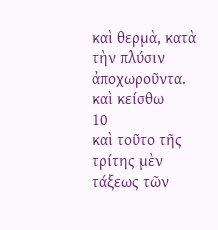καὶ θερμὰ, κατὰ τὴν πλύσιν ἀποχωροῦντα. καὶ κείσθω
10
καὶ τοῦτο τῆς τρίτης μὲν τάξεως τῶν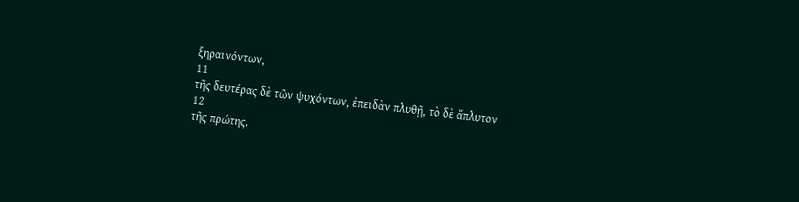ξηραινόντων,
11
τῆς δευτέρας δὲ τῶν ψυχόντων, ἐπειδὰν πλυθῇ, τὸ δὲ ἄπλυτον
12
τῆς πρώτης.